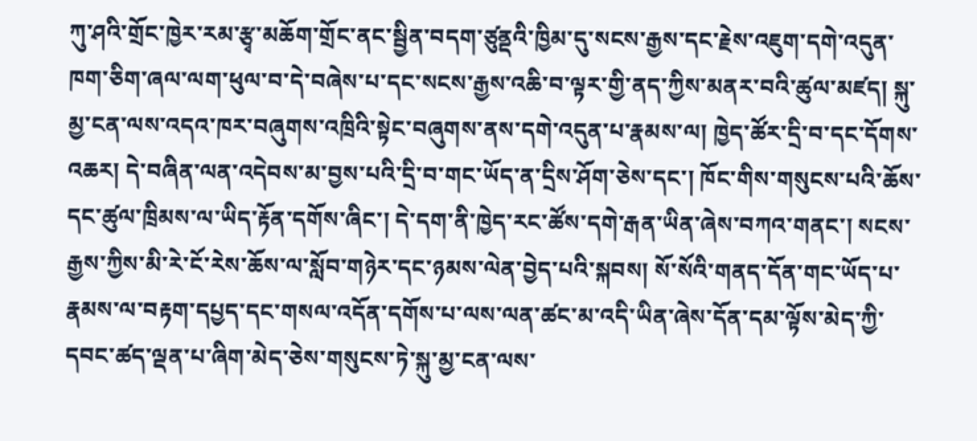ཀུ་ཤའི་གྲོང་ཁྱེར་རམ་རྩྭ་མཆོག་གྲོང་ནང་སྦྱིན་བདག་ཙུནྡའི་ཁྱིམ་དུ་སངས་རྒྱས་དང་རྗེས་འཇུག་དགེ་འདུན་ཁག་ཅིག་ཞལ་ལག་ཕུལ་བ་དེ་བཞེས་པ་དང་སངས་རྒྱས་འཆི་བ་ལྟར་གྱི་ནད་ཀྱིས་མནར་བའི་ཚུལ་མཛད། སྐུ་མྱ་ངན་ལས་འདའ་ཁར་བཞུགས་འཁྲིའི་སྟེང་བཞུགས་ནས་དགེ་འདུན་པ་རྣམས་ལ། ཁྱེད་ཚོར་དྲི་བ་དང་དོགས་འཆར། དེ་བཞིན་ལན་འདེབས་མ་བྱས་པའི་དྲི་བ་གང་ཡོད་ན་དྲིས་ཤོག་ཅེས་དང་། ཁོང་གིས་གསུངས་པའི་ཆོས་དང་ཚུལ་ཁྲིམས་ལ་ཡིད་རྟོན་དགོས་ཞིང་། དེ་དག་ནི་ཁྱེད་རང་ཚོས་དགེ་རྒན་ཡིན་ཞེས་བཀའ་གནང་། སངས་རྒྱས་ཀྱིས་མི་རེ་ངོ་རེས་ཆོས་ལ་སློབ་གཉེར་དང་ཉམས་ལེན་བྱེད་པའི་སྐབས། སོ་སོའི་གནད་དོན་གང་ཡོད་པ་རྣམས་ལ་བརྟག་དཔྱད་དང་གསལ་འདོན་དགོས་པ་ལས་ལན་ཚང་མ་འདི་ཡིན་ཞེས་དོན་དམ་ལྟོས་མེད་ཀྱི་དབང་ཚད་ལྡན་པ་ཞིག་མེད་ཅེས་གསུངས་ཏེ་སྐུ་མྱ་ངན་ལས་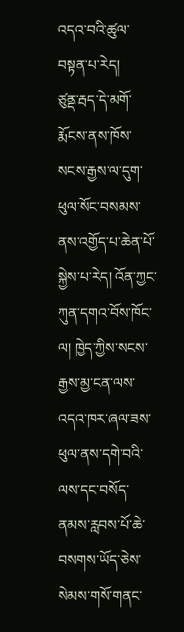འདའ་བའི་ཚུལ་བསྟན་པ་རེད།
ཙུནྡ་རྦད་དེ་མགོ་རྨོངས་ནས་ཁོས་སངས་རྒྱས་ལ་དུག་ཕུལ་སོང་བསམས་ནས་འགྱོད་པ་ཆེན་པོ་སྐྱེས་པ་རེད། འོན་ཀྱང་ཀུན་དགའ་བོས་ཁོང་ལ། ཁྱེད་ཀྱིས་སངས་རྒྱས་མྱ་ངན་ལས་འདའ་ཁར་ཞལ་ཟས་ཕུལ་ནས་དགེ་བའི་ལས་དང་བསོད་ནམས་རླབས་པོ་ཆེ་བསགས་ཡོད་ཅེས་སེམས་གསོ་གནང་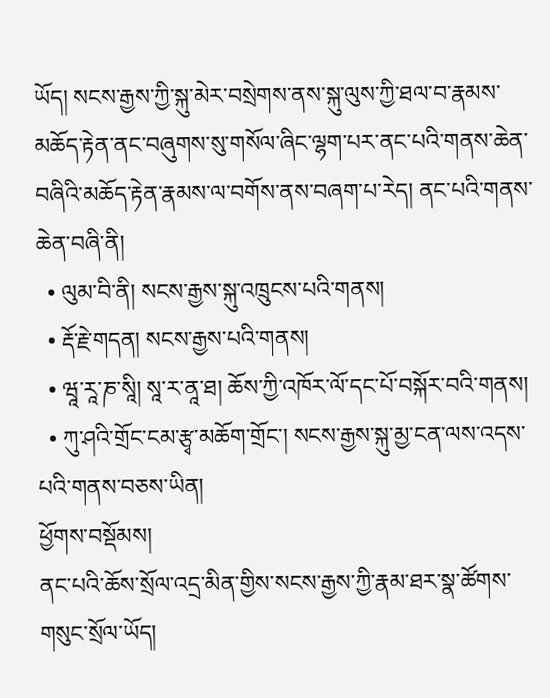ཡོད། སངས་རྒྱས་ཀྱི་སྐུ་མེར་བསྲེགས་ནས་སྐུ་ལུས་ཀྱི་ཐལ་བ་རྣམས་མཆོད་རྟེན་ནང་བཞུགས་སུ་གསོལ་ཞིང་ལྷག་པར་ནང་པའི་གནས་ཆེན་བཞིའི་མཆོད་རྟེན་རྣམས་ལ་བགོས་ནས་བཞག་པ་རེད། ནང་པའི་གནས་ཆེན་བཞི་ནི།
  • ལུམ་བི་ནི། སངས་རྒྱས་སྐུ་འཁྲུངས་པའི་གནས།
  • རྡོ་རྗེ་གདན། སངས་རྒྱས་པའི་གནས།
  • ཝཱ་རཱ་ཎ་སཱི། སཱ་ར་ནཱ་ཐ། ཆོས་ཀྱི་འཁོར་ལོ་དང་པོ་བསྐོར་བའི་གནས།
  • ཀུ་ཤའི་གྲོང་ངམ་རྩྭ་མཆོག་གྲོང་། སངས་རྒྱས་སྐུ་མྱ་ངན་ལས་འདས་པའི་གནས་བཅས་ཡིན།
ཕྱོགས་བསྡོམས།
ནང་པའི་ཆོས་སྲོལ་འདྲ་མིན་གྱིས་སངས་རྒྱས་ཀྱི་རྣམ་ཐར་སྣ་ཚོགས་གསུང་སྲོལ་ཡོད།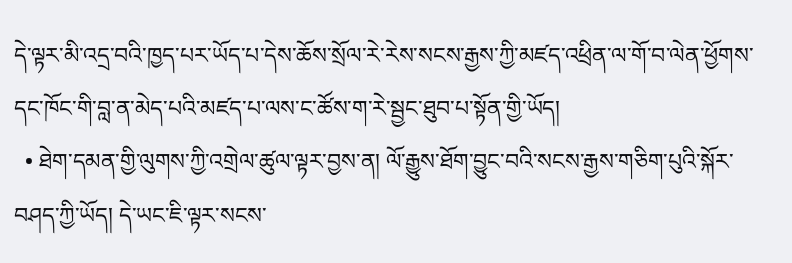དེ་ལྟར་མི་འདྲ་བའི་ཁྱད་པར་ཡོད་པ་དེས་ཆོས་སྲོལ་རེ་རེས་སངས་རྒྱས་ཀྱི་མཛད་འཕྲིན་ལ་གོ་བ་ལེན་ཕྱོགས་དང་ཁོང་གི་བླ་ན་མེད་པའི་མཛད་པ་ལས་ང་ཚོས་ག་རེ་སྦྱང་ཐུབ་པ་སྟོན་གྱི་ཡོད།
  • ཐེག་དམན་གྱི་ལུགས་ཀྱི་འགྲེལ་ཚུལ་ལྟར་བྱས་ན། ལོ་རྒྱུས་ཐོག་བྱུང་བའི་སངས་རྒྱས་གཅིག་པུའི་སྐོར་བཤད་ཀྱི་ཡོད། དེ་ཡང་ཇི་ལྟར་སངས་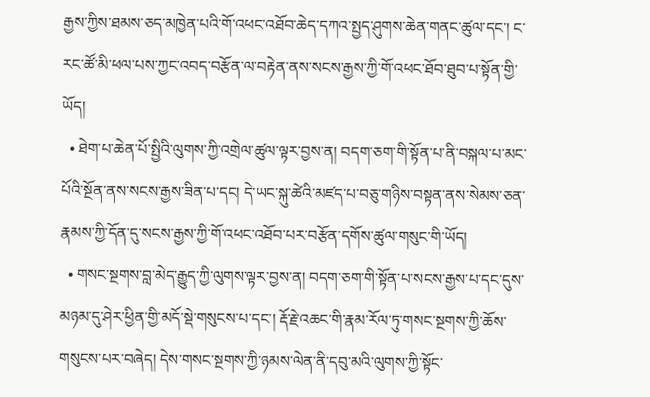རྒྱས་ཀྱིས་ཐམས་ཅད་མཁྱེན་པའི་གོ་འཕང་འཐོབ་ཆེད་དཀའ་སྤྱད་ཤུགས་ཆེན་གནང་ཚུལ་དང་། ང་རང་ཚོ་མི་ཕལ་པས་ཀྱང་འབད་བརྩོན་ལ་བརྟེན་ནས་སངས་རྒྱས་ཀྱི་གོ་འཕང་ཐོབ་ཐུབ་པ་སྟོན་གྱི་ཡོད།
  • ཐེག་པ་ཆེན་པོ་སྤྱིའི་ལུགས་ཀྱི་འགྲེལ་ཚུལ་ལྟར་བྱས་ན། བདག་ཅག་གི་སྟོན་པ་ནི་བསྐལ་པ་མང་པོའི་སྔོན་ནས་སངས་རྒྱས་ཟིན་པ་དང། དེ་ཡང་སྐུ་ཚེའི་མཛད་པ་བཅུ་གཉིས་བསྟན་ནས་སེམས་ཅན་རྣམས་ཀྱི་དོན་དུ་སངས་རྒྱས་ཀྱི་གོ་འཕང་འཐོབ་པར་བརྩོན་དགོས་ཚུལ་གསུང་གི་ཡོད།
  • གསང་སྔགས་བླ་མེད་རྒྱུད་ཀྱི་ལུགས་ལྟར་བྱས་ན། བདག་ཅག་གི་སྟོན་པ་སངས་རྒྱས་པ་དང་དུས་མཉམ་དུ་ཤེར་ཕྱིན་གྱི་མདོ་སྡེ་གསུངས་པ་དང་། རྡོ་རྗེ་འཆང་གི་རྣམ་རོལ་ཏུ་གསང་སྔགས་ཀྱི་ཆོས་གསུངས་པར་བཞེད། དེས་གསང་སྔགས་ཀྱི་ཉམས་ལེན་ནི་དབུ་མའི་ལུགས་ཀྱི་སྟོང་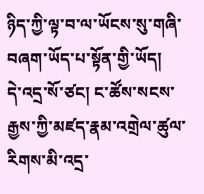ཉིད་ཀྱི་ལྟ་བ་ལ་ཡོངས་སུ་གཞི་བཞག་ཡོད་པ་སྟོན་གྱི་ཡོད།
དེ་འདྲ་སོ་ཙང། ང་ཚོས་སངས་རྒྱས་ཀྱི་མཛད་རྣམ་འགྲེལ་ཚུལ་རིགས་མི་འདྲ་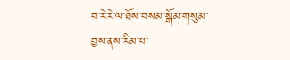བ་རེ་རེ་ལ་ཐོས་བསམ་སྒོམ་གསུམ་བྱས་ནས་རིམ་པ་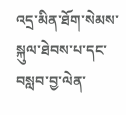འདྲ་མིན་ཐོག་སེམས་སྐུལ་ཐེབས་པ་དང་བསླབ་བྱ་ལེན་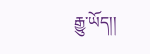རྒྱུ་ཡོད།།